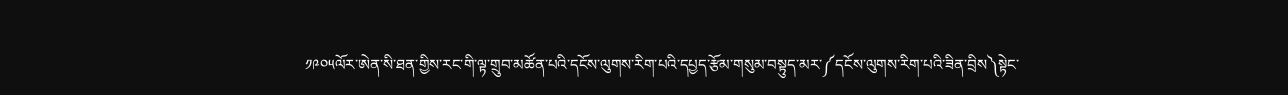༡༩༠༥ལོར་ཨེན་སི་ཐན་གྱིས་རང་གི་ལྟ་གྲུབ་མཚོན་པའི་དངོས་ལུགས་རིག་པའི་དཔྱད་རྩོམ་གསུམ་བསྟུད་མར་༼དངོས་ལུགས་རིག་པའི་ཟིན་བྲིས༽སྟེང་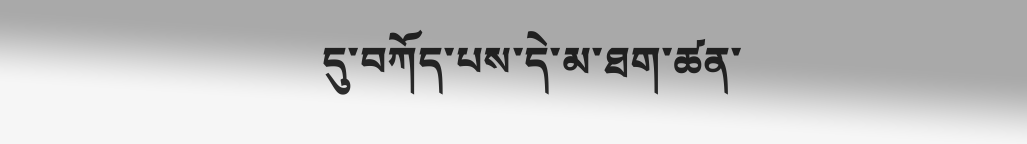དུ་བཀོད་པས་དེ་མ་ཐག་ཚན་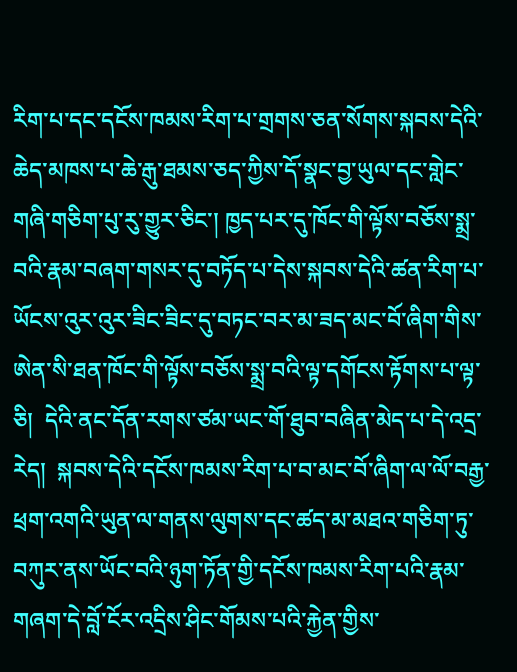རིག་པ་དང་དངོས་ཁམས་རིག་པ་གྲགས་ཅན་སོགས་སྐབས་དེའི་ཆེད་མཁས་པ་ཆེ་རྒུ་ཐམས་ཅད་ཀྱིས་དོ་སྣང་བྱ་ཡུལ་དང་གླེང་གཞི་གཅིག་པུ་རུ་གྱུར་ཅིང་། ཁྱད་པར་དུ་ཁོང་གི་ལྟོས་བཅོས་སྨྲ་བའི་རྣམ་བཞག་གསར་དུ་བཏོད་པ་དེས་སྐབས་དེའི་ཚན་རིག་པ་ཡོངས་འུར་འུར་ཟིང་ཟིང་དུ་བཏང་བར་མ་ཟད་མང་བོ་ཞིག་གིས་ཨེན་སི་ཐན་ཁོང་གི་ལྟོས་བཅོས་སྨྲ་བའི་ལྟ་དགོངས་རྟོགས་པ་ལྟ་ཅི།  དེའི་ནང་དོན་རགས་ཙམ་ཡང་གོ་ཐུབ་བཞིན་མེད་པ་དེ་འདྲ་རེད།  སྐབས་དེའི་དངོས་ཁམས་རིག་པ་བ་མང་བོ་ཞིག་ལ་ལོ་བརྒྱ་ཕྲག་འགའི་ཡུན་ལ་གནས་ལུགས་དང་ཚད་མ་མཐའ་གཅིག་ཏུ་བཀུར་ནས་ཡོང་བའི་ཉུག་ཏོན་གྱི་དངོས་ཁམས་རིག་པའི་རྣམ་གཞག་དེ་བློ་ངོར་འདྲིས་ཤིང་གོམས་པའི་རྐྱེན་གྱིས་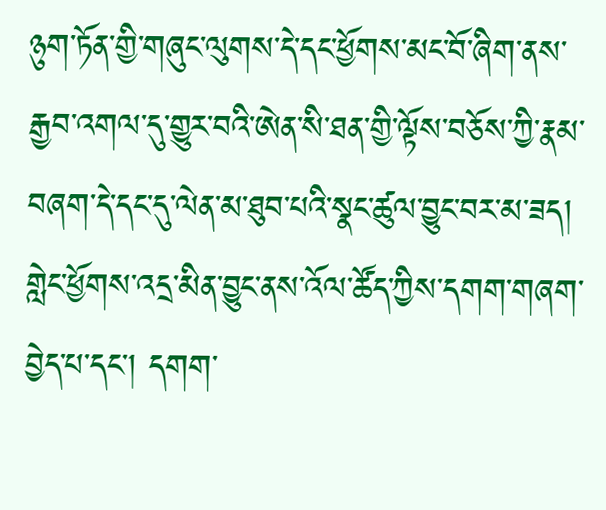ཉུག་ཏོན་གྱི་གཞུང་ལུགས་དེ་དང་ཕྱོགས་མང་བོ་ཞིག་ནས་རྒྱབ་འགལ་དུ་གྱུར་བའི་ཨེན་སི་ཐན་གྱི་ལྟོས་བཅོས་ཀྱི་རྣམ་བཞག་དེ་དང་དུ་ལེན་མ་ཐུབ་པའི་སྣང་ཚུལ་བྱུང་བར་མ་ཟད། གླེང་ཕྱོགས་འདྲ་མིན་བྱུང་ནས་འོལ་ཚོད་ཀྱིས་དགག་གཞག་བྱེད་པ་དང་། དགག་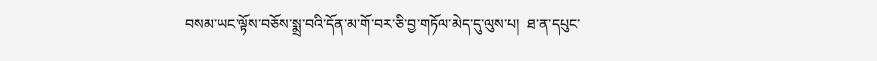བསམ་ཡང་ལྟོས་བཅོས་སྨྲ་བའི་དོན་མ་གོ་བར་ཅི་བྱ་གཏོལ་མེད་དུ་ལུས་པ།  ཐ་ན་དཔུང་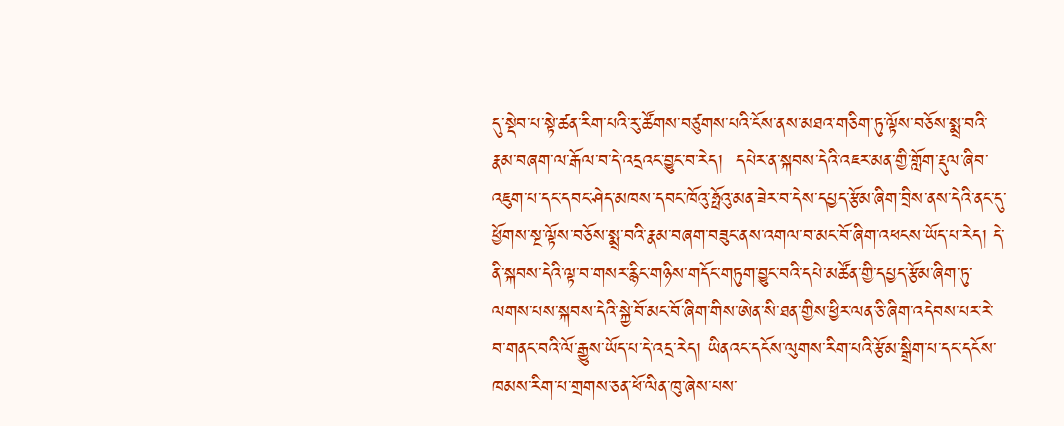དུ་སྡེབ་པ་སྟེ་ཚན་རིག་པའི་རུ་ཚོགས་བཙུགས་པའི་ངོས་ནས་མཐའ་གཅིག་ཏུ་ལྟོས་བཅོས་སྨྲ་བའི་རྣམ་བཞག་ལ་རྒོལ་བ་དེ་འདྲའང་བྱུང་བ་རེད།  དཔེར་ན་སྐབས་དེའི་འཇར་མན་གྱི་གློག་རྡུལ་ཞིབ་འཇུག་པ་དང་དབང་ཤེད་མཁས་དབང་ཁོའུ་ཧྥོའུ་མན་ཟེར་བ་དེས་དཔྱད་རྩོམ་ཞིག་བྲིས་ནས་དེའི་ནང་དུ་ཕྱོགས་སྔ་ལྟོས་བཅོས་སྨྲ་བའི་རྣམ་བཞག་བཟུང་ནས་འགལ་བ་མང་བོ་ཞིག་འཕངས་ཡོད་པ་རེད། དེ་ནི་སྐབས་དེའི་ལྟ་བ་གསར་རྙིང་གཉིས་གདོང་གཏུག་བྱུང་བའི་དཔེ་མཚོན་གྱི་དཔྱད་རྩོམ་ཞིག་ཏུ་ལགས་པས་སྐབས་དེའི་སྐྱེ་བོ་མང་བོ་ཞིག་གིས་ཨེན་སི་ཐན་གྱིས་ཕྱིར་ལན་ཅི་ཞིག་འདེབས་པར་རེ་བ་གནང་བའི་ལོ་རྒྱུས་ཡོད་པ་དེ་འདྲ་རེད། ཡིནའང་དངོས་ལུགས་རིག་པའི་རྩོམ་སྒྲིག་པ་དང་དངོས་ཁམས་རིག་པ་གྲགས་ཅན་ཕོ་ལིན་ཁུ་ཞེས་པས་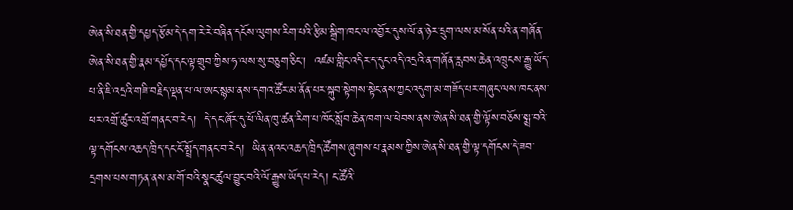ཨེན་སི་ཐན་གྱི་དཔྱད་རྩོམ་དེ་དག་རེ་རེ་བཞིན་དངོས་ལུགས་རིག་པའི་རྩིམ་སྒྲིག་ཁང་ལ་འབྱོར་དུས་ལོ་ན་ཉེར་དྲུག་ལས་མ་སོན་པའི་ན་གཞོན་ཨེན་སི་ཐན་གྱི་རྣམ་དཔྱོད་དང་ལྟ་གྲུབ་ཀྱིས་ཧ་ལས་སུ་བཅུག་ཅིང་།  འཛམ་གླིང་འདིར་ད་དུང་འདི་འདྲའི་ན་གཞོན་རླབས་ཆེན་འཁྲུངས་རྒྱུ་ཡོད་པ་ནི་ཇི་འདྲའི་གཟི་བརྗིད་ལྡན་པ་ལ་ཨང་སྙམ་ནས་དགའ་ཚོར་མ་ནོན་པར་སྐུབ་སྟེགས་སྟེང་ནས་ཀྱང་འདུག་མ་གཟོད་པར་གཞུང་ལས་ཁང་ནས་ཕར་འགྲོ་ཚུར་འགྲོ་གནང་བ་རེད།  དེ་དང་ཞོར་དུ་ཕོ་ལིན་ཁུ་ཚན་རིག་པ་ཁོང་སློབ་ཆེན་ཁག་ལ་ཕེབས་ནས་ཨེན་སི་ཐན་གྱི་ལྟོས་བཅོས་སྨྲ་བའི་ལྟ་དགོངས་འཆད་ཁྲིད་དང་ངོ་སྤྲོད་གནང་བ་རེད།  ཡིན་ནའང་འཆད་ཁྲིད་ཚོགས་ཞུགས་པ་རྣམས་ཀྱིས་ཨེན་སི་ཐན་གྱི་ལྟ་དགོངས་དེ་ཟབ་དྲགས་པས་གཏན་ནས་མ་གོ་བའི་སྣང་ཚུལ་བྱུང་བའི་ལོ་རྒྱུས་ཡོད་པ་རེད། ང་ཚོའི་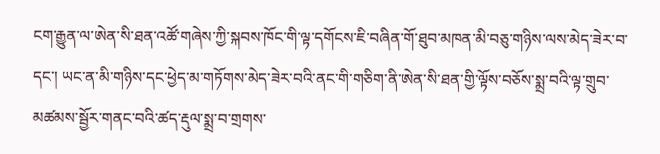ངག་རྒྱུན་ལ་ཨེན་སི་ཐན་འཚོ་གཞེས་ཀྱི་སྐབས་ཁོང་གི་ལྟ་དགོངས་ཇི་བཞིན་གོ་ཐུབ་མཁན་མི་བཅུ་གཉིས་ལས་མེད་ཟེར་བ་དང་། ཡང་ན་མི་གཉིས་དང་ཕྱེད་མ་གཏོགས་མེད་ཟེར་བའི་ནང་གི་གཅིག་ནི་ཨེན་སི་ཐན་གྱི་ལྟོས་བཅོས་སྨྲ་བའི་ལྟ་གྲུབ་མཚམས་སྦྱོར་གནང་བའི་ཚད་རྡུལ་སྨྲ་བ་གྲགས་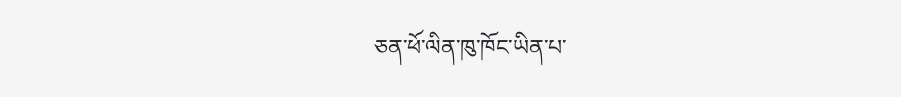ཅན་ཕོ་ལིན་ཁུ་ཁོང་ཡིན་པ་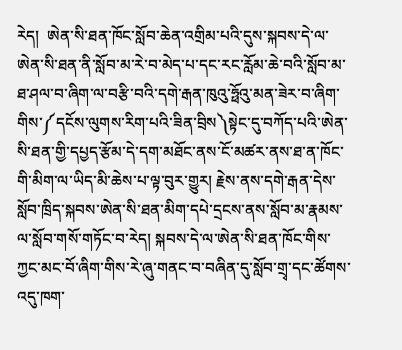རེད།  ཨེན་སི་ཐན་ཁོང་སློབ་ཆེན་འགྲིམ་པའི་དུས་སྐབས་དེ་ལ་ཨེན་སི་ཐན་ནི་སློབ་མ་རེ་བ་མེད་པ་དང་རང་རློམ་ཆེ་བའི་སློབ་མ་ཐ་ཤལ་བ་ཞིག་ལ་བརྩི་བའི་དགེ་རྒན་ཁུའུ་ཧྥོའུ་མན་ཟེར་བ་ཞིག་གིས་༼དངོས་ལུགས་རིག་པའི་ཟིན་བྲིས༽སྟེང་དུ་བཀོད་པའི་ཨེན་སི་ཐན་གྱི་དཔྱད་རྩོམ་དེ་དག་མཐོང་ནས་ངོ་མཚར་ནས་ཐ་ན་ཁོང་གི་མིག་ལ་ཡིད་མི་ཆེས་པ་ལྟ་བུར་གྱུར། རྗེས་ནས་དགེ་རྒན་དེས་སློབ་ཁྲིད་སྐབས་ཨེན་སི་ཐན་མིག་དཔེ་དྲངས་ནས་སློབ་མ་རྣམས་ལ་སློབ་གསོ་གཏོང་བ་རེད། སྐབས་དེ་ལ་ཨེན་སི་ཐན་ཁོང་གིས་ཀྱང་མང་བོ་ཞིག་གིས་རེ་ཞུ་གནང་བ་བཞིན་དུ་སློབ་གྲྭ་དང་ཚོགས་འདུ་ཁག་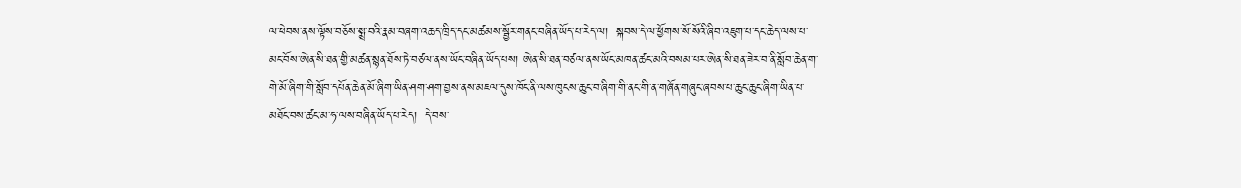ལ་ཕེབས་ནས་ལྟོས་བཅོས་སྨྲ་བའི་རྣམ་བཞག་འཆད་ཁྲིད་དང་མཚམས་སྦྱོར་གནང་བཞིན་ཡོད་པ་རེད་ལ།  སྐབས་དེ་ལ་ཕྱོགས་སོ་སོའི་ཞིབ་འཇུག་པ་དང་ཆེད་ལས་པ་མང་བོས་ཨེན་སི་ཐན་གྱི་མཚན་སྙན་ཐོས་ཏེ་བཙལ་ནས་ཡོང་བཞིན་ཡོད་པས། ཨེན་སི་ཐན་བཙལ་ནས་ཡོང་མཁན་ཚང་མའི་བསམ་པར་ཨེན་སི་ཐན་ཟེར་བ་ནི་སློབ་ཆེན་ག་གེ་མོ་ཞིག་གི་སློབ་དཔོན་ཆེན་མོ་ཞིག་ཡིན་ཤག་ཤག་བྱས་ནས་མཇལ་དུས་ཁོང་ནི་ལས་ཁུངས་ཆུང་བ་ཞིག་གི་ནང་གི་ན་གཞོན་གཞུང་ཞབས་པ་ཆུང་ཆུང་ཞིག་ཡིན་པ་མཐོང་བས་ཚང་མ་ཧ་ལས་བཞིན་ཡོད་པ་རེད།  དེ་བས་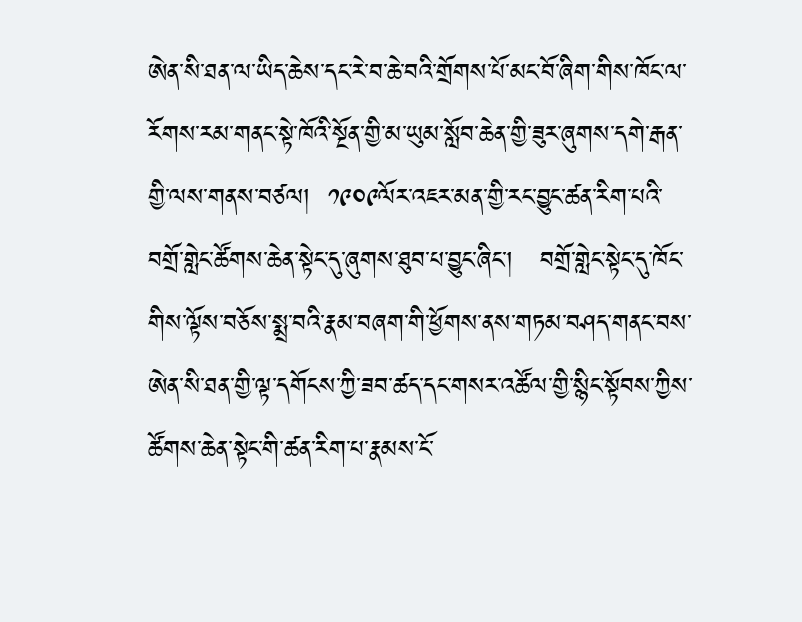ཨེན་སི་ཐན་ལ་ཡིད་ཆེས་དང་རེ་བ་ཆེ་བའི་གྲོགས་པོ་མང་བོ་ཞིག་གིས་ཁོང་ལ་རོགས་རམ་གནང་སྟེ་ཁོའི་སྔོན་གྱི་མ་ཡུམ་སློབ་ཆེན་གྱི་ཟུར་ཞུགས་དགེ་རྒན་གྱི་ལས་གནས་བཙལ།  ༡༩༠༩ལོར་འཇར་མན་གྱི་རང་བྱུང་ཚན་རིག་པའི་བགྲོ་གླེང་ཚོགས་ཆེན་སྟེང་དུ་ཞུགས་ཐུབ་པ་བྱུང་ཞིང་།   བགྲོ་གླེང་སྟེང་དུ་ཁོང་གིས་ལྟོས་བཅོས་སྨྲ་བའི་རྣམ་བཞག་གི་ཕྱོགས་ནས་གཏམ་བཤད་གནང་བས་ཨེན་སི་ཐན་གྱི་ལྟ་དགོངས་ཀྱི་ཟབ་ཚད་དང་གསར་འཚོལ་གྱི་སྙིང་སྟོབས་ཀྱིས་ཚོགས་ཆེན་སྟེང་གི་ཚན་རིག་པ་རྣམས་ངོ་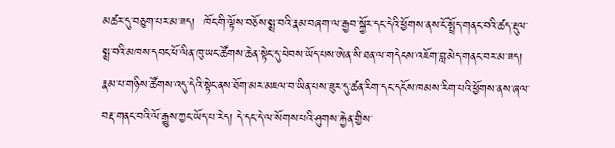མཚར་དུ་བཅུག་པར་མ་ཟད།  ཁོང་གི་ལྟོས་བཅོས་སྨྲ་བའི་རྣམ་བཞག་ལ་རྒྱབ་སྐྱོར་དང་དེའི་ཕྱོགས་ནས་ངོ་སྤྲོད་གནང་བའི་ཚད་རྡུལ་སྨྲ་བའི་མཁས་དབང་ཕོ་ལིན་ཁུ་ཡང་ཚོགས་ཆེན་སྟེང་དུ་ཕེབས་ཡོད་པས་ཨེན་སི་ཐན་ལ་གདེངས་འཇོག་བླ་མེད་གནང་བར་མ་ཟད།  རྣམ་པ་གཉིས་ཚོགས་འདུ་དེའི་སྟེང་ནས་ཐོག་མར་མཇལ་བ་ཡིན་པས་ཟུར་དུ་ཚན་རིག་དང་དངོས་ཁམས་རིག་པའི་ཕྱོགས་ནས་ཞལ་བརྡ་གནང་བའི་ལོ་རྒྱུས་ཀྱང་ཡོད་པ་རེད། དེ་དང་དེ་ལ་སོགས་པའི་ཤུགས་རྐྱེན་གྱིས་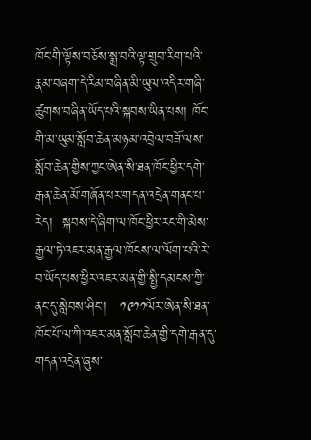ཁོང་གི་ལྟོས་བཅོས་སྨྲ་བའི་ལྟ་གྲུབ་རིག་པའི་རྣམ་བཞག་དེ་རིམ་བཞིན་མི་ཡུལ་འདིར་གཞི་ཚུགས་བཞིན་ཡོད་པའི་སྐབས་ཡིན་པས། ཁོང་གི་མ་ཡུམ་སློབ་ཆེན་མཉམ་འབྲེལ་བཟོ་ལས་སློབ་ཆེན་གྱིས་ཀྱང་ཨེན་སི་ཐན་ཁོང་ཕྱིར་དགེ་རྒན་ཆེན་མོ་གཞོན་པར་གདན་འདྲེན་གནང་པ་རེད།  སྐབས་དེ་ཞིག་ལ་ཁོང་ཕྱིར་རང་གི་མེས་རྒྱལ་ཏེ་འཇར་མན་རྒྱལ་ཁོངས་ལ་ལོག་པའི་རེ་བ་ཡོད་པས་ཕྱིར་འཇར་མན་གྱི་སྤྱི་དམངས་ཀྱི་ནང་དུ་སླེབས་ཤིང་།   ༡༩༡༡ལོར་ཨེན་སི་ཐན་ཁོང་པོ་ལ་ཀི་འཇར་མན་སློབ་ཆེན་གྱི་དགེ་རྒན་དུ་གདན་འདྲེན་ཞུས་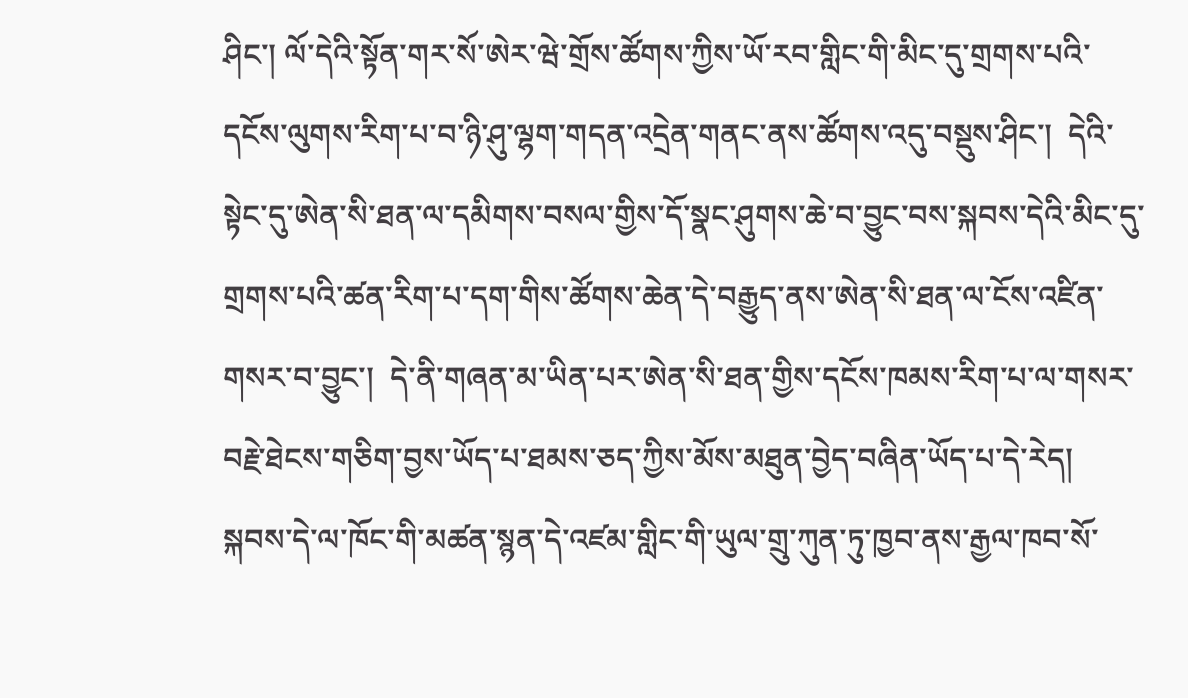ཤིང་། ལོ་དེའི་སྟོན་གར་སོ་ཨེར་ཝེ་གྲོས་ཚོགས་ཀྱིས་ཡོ་རབ་གླིང་གི་མིང་དུ་གྲགས་པའི་དངོས་ལུགས་རིག་པ་བ་ཉི་ཤུ་ལྷག་གདན་འདྲེན་གནང་ནས་ཚོགས་འདུ་བསྡུས་ཤིང་།  དེའི་སྟེང་དུ་ཨེན་སི་ཐན་ལ་དམིགས་བསལ་གྱིས་དོ་སྣང་ཤུགས་ཆེ་བ་བྱུང་བས་སྐབས་དེའི་མིང་དུ་གྲགས་པའི་ཚན་རིག་པ་དག་གིས་ཚོགས་ཆེན་དེ་བརྒྱུད་ནས་ཨེན་སི་ཐན་ལ་ངོས་འཛིན་གསར་བ་བྱུང་།  དེ་ནི་གཞན་མ་ཡིན་པར་ཨེན་སི་ཐན་གྱིས་དངོས་ཁམས་རིག་པ་ལ་གསར་བརྗེ་ཐེངས་གཅིག་བྱས་ཡོད་པ་ཐམས་ཅད་ཀྱིས་མོས་མཐུན་བྱེད་བཞིན་ཡོད་པ་དེ་རེད། སྐབས་དེ་ལ་ཁོང་གི་མཚན་སྙན་དེ་འཛམ་གླིང་གི་ཡུལ་གྲུ་ཀུན་ཏུ་ཁྱབ་ནས་རྒྱལ་ཁབ་སོ་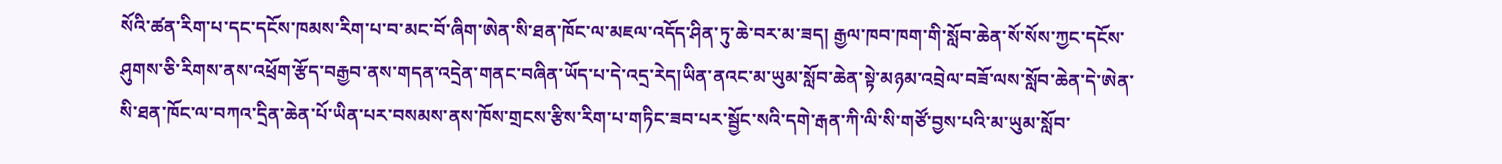སོའི་ཚན་རིག་པ་དང་དངོས་ཁམས་རིག་པ་བ་མང་བོ་ཞིག་ཨེན་སི་ཐན་ཁོང་ལ་མཇལ་འདོད་ཤིན་ཏུ་ཆེ་བར་མ་ཟད། རྒྱལ་ཁབ་ཁག་གི་སློབ་ཆེན་སོ་སོས་ཀྱང་དངོས་ཤུགས་ཅི་རིགས་ནས་འཕྲོག་རྩོད་བརྒྱབ་ནས་གདན་འདྲེན་གནང་བཞིན་ཡོད་པ་དེ་འདྲ་རེད།ཡིན་ནའང་མ་ཡུམ་སློབ་ཆེན་སྟེ་མཉམ་འབྲེལ་བཟོ་ལས་སློབ་ཆེན་དེ་ཨེན་སི་ཐན་ཁོང་ལ་བཀའ་དྲིན་ཆེན་པོ་ཡིན་པར་བསམས་ནས་ཁོས་གྲངས་རྩིས་རིག་པ་གཏིང་ཟབ་པར་སྦྱོང་སའི་དགེ་རྒན་ཀི་ལི་སི་གཙོ་བྱས་པའི་མ་ཡུམ་སློབ་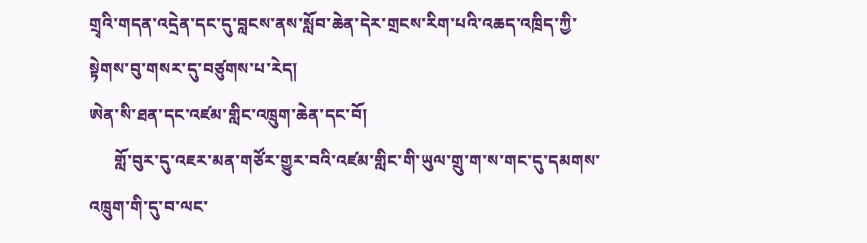གྲྭའི་གདན་འདྲེན་དང་དུ་བླངས་ནས་སློབ་ཆེན་དེར་གྲངས་རིག་པའི་འཆད་འཁྲིད་ཀྱི་སྟེགས་བུ་གསར་དུ་བཙུགས་པ་རེད།
ཨེན་སི་ཐན་དང་འཛམ་གླིང་འཁྲུག་ཆེན་དང་བོ།
      གློ་བུར་དུ་འཇར་མན་གཙོར་གྱུར་བའི་འཛམ་གླིང་གི་ཡུལ་གྲུ་ག་ས་གང་དུ་དམགས་འཁྲུག་གི་དུ་བ་ལང་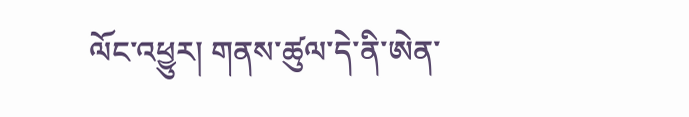ལོང་འཕྱུར། གནས་ཚུལ་དེ་ནི་ཨེན་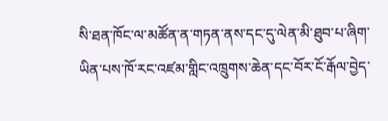སི་ཐན་ཁོང་ལ་མཚོན་ན་གཏན་ནས་དང་དུ་ལེན་མི་ཐུབ་པ་ཞིག་ཡིན་པས་ཁོ་རང་འཛམ་གླིང་འཁྲུགས་ཆེན་དང་བོར་ངོ་རྒོལ་བྱེད་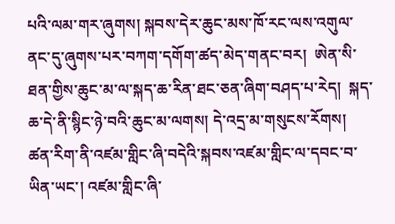པའི་ལམ་གར་ཞུགས། སྐབས་དེར་ཆུང་མས་ཁོ་རང་ལས་འགུལ་ནང་དུ་ཞུགས་པར་བཀག་དགོག་ཚད་མེད་གནང་བར།  ཨེན་སི་ཐན་གྱིས་ཆུང་མ་ལ་སྐད་ཆ་རིན་ཐང་ཅན་ཞིག་བཤད་པ་རེད།  སྐད་ཆ་དེ་ནི་སྙིང་ཉེ་བའི་ཆུང་མ་ལགས། དེ་འདྲ་མ་གསུངས་རོགས།  ཚན་རིག་ནི་འཛམ་གླིང་ཞི་བདེའི་སྐབས་འཛམ་གླིང་ལ་དབང་བ་ཡིན་ཡང་། འཛམ་གླིང་ཞི་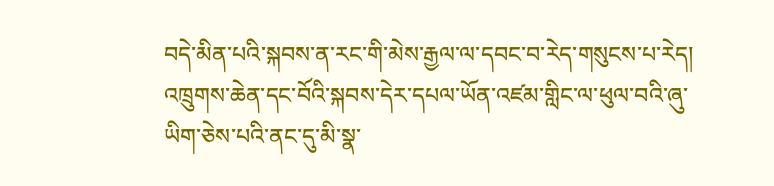བདེ་མིན་པའི་སྐབས་ན་རང་གི་མེས་རྒྱལ་ལ་དབང་བ་རེད་གསུངས་པ་རེད། འཁྲུགས་ཆེན་དང་བོའི་སྐབས་དེར་དཔལ་ཡོན་འཛམ་གླིང་ལ་ཕུལ་བའི་ཞུ་ཡིག་ཅེས་པའི་ནང་དུ་མི་སྣ་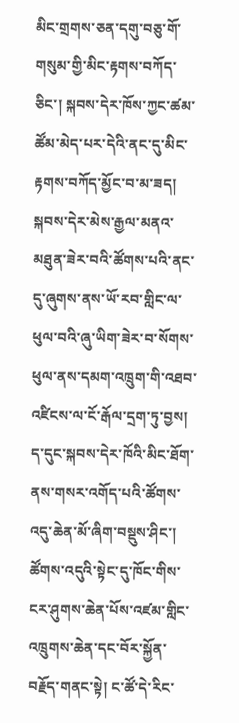མིང་གྲགས་ཅན་དགུ་བཅུ་གོ་གསུམ་གྱི་མིང་རྟགས་བཀོད་ཅིང་། སྐབས་དེར་ཁོས་ཀྱང་ཚམ་ཚོམ་མེད་པར་དེའི་ནང་དུ་མིང་རྟགས་བཀོད་མྱོང་བ་མ་ཟད། སྐབས་དེར་མེས་རྒྱལ་མནའ་མཐུན་ཟེར་བའི་ཚོགས་པའི་ནང་དུ་ཞུགས་ནས་ཡོ་རབ་གླིང་ལ་ཕུལ་བའི་ཞུ་ཡིག་ཟེར་བ་སོགས་ཕུལ་ནས་དམག་འཁྲུག་གི་འཐབ་འཛིངས་ལ་ངོ་རྒོལ་དྲག་ཏུ་བྱས།  ད་དུང་སྐབས་དེར་ཁོའི་མིང་ཐོག་ནས་གསར་འགོད་པའི་ཚོགས་འདུ་ཆེན་མོ་ཞིག་བསྡུས་ཤིང་། ཚོགས་འདུའི་སྟེང་དུ་ཁོང་གིས་ངར་ཤུགས་ཆེན་པོས་འཛམ་གླིང་འཁྲུགས་ཆེན་དང་བོར་སྐྱོན་བརྗོད་གནང་སྟེ། ང་ཚོ་དེ་རིང་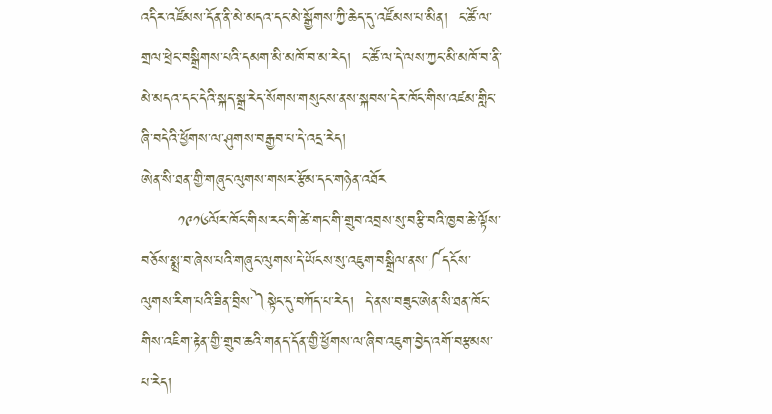འདིར་འཛོམས་དོན་ནི་མེ་མདའ་དང་མེ་སྒྱོགས་ཀྱི་ཆེད་དུ་འཛོམས་པ་མིན།  ང་ཚོ་ལ་གྲལ་ཕྲེང་བསྒྲིགས་པའི་དམག་མི་མཁོ་བ་མ་རེད།  ང་ཚོ་ལ་དེ་ལས་ཀྱང་མི་མཁོ་བ་ནི་མེ་མདའ་དང་དེའི་སྐད་སྒྲ་རེད་སོགས་གསུངས་ནས་སྐབས་དེར་ཁོང་གིས་འཛམ་གླིང་ཞི་བདེའི་ཕྱོགས་ལ་ཤུགས་བརྒྱབ་པ་དེ་འདྲ་རེད།
ཨེན་སི་ཐན་གྱི་གཞུང་ལུགས་གསར་རྩོམ་དང་གཉེན་འཐོར
       ༡༩༡༦ལོར་ཁོང་གིས་རང་གི་ཚེ་གང་གི་གྲུབ་འབྲས་སུ་བརྩི་བའི་ཁྱབ་ཆེ་ལྟོས་བཅོས་སྨྲ་བ་ཞེས་པའི་གཞུང་ལུགས་དེ་ཡོངས་སུ་འཇུག་བསྒྲིལ་ནས་༼དངོས་ལུགས་རིག་པའི་ཟིན་བྲིས་༽སྟེང་དུ་བཀོད་པ་རེད།  དེ་ནས་བཟུང་ཨེན་སི་ཐན་ཁོང་གིས་འཇིག་རྟེན་གྱི་གྲུབ་ཆའི་གནད་དོན་གྱི་ཕྱོགས་ལ་ཞིབ་འཇུག་བྱེད་འགོ་བརྩམས་པ་རེད།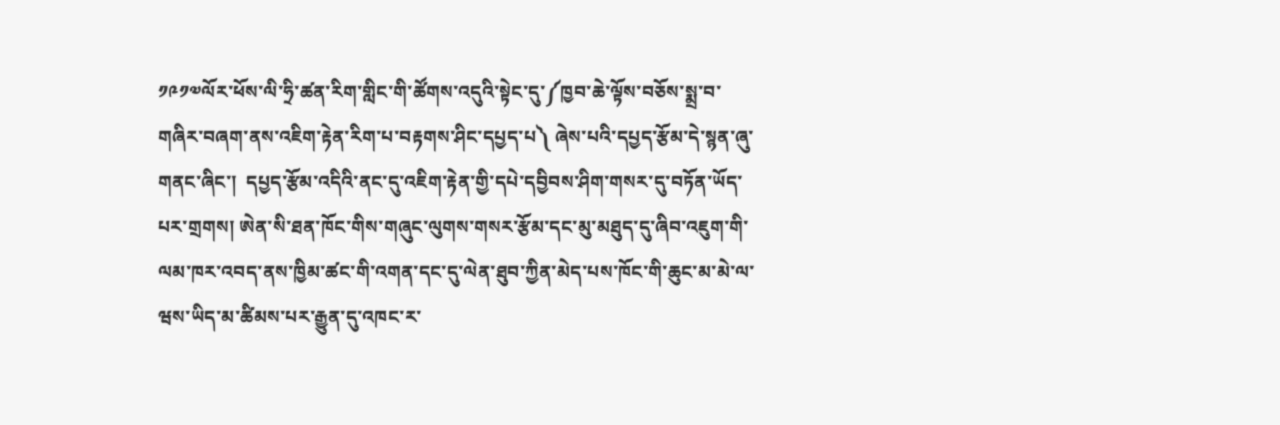༡༩༡༧ལོར་ཕོས་ལི་ཧྲི་ཚན་རིག་གླིང་གི་ཚོགས་འདུའི་སྟེང་དུ་༼ཁྱབ་ཆེ་ལྟོས་བཅོས་སྨྲ་བ་གཞིར་བཞག་ནས་འཇིག་རྟེན་རིག་པ་བརྟགས་ཤིང་དཔྱད་པ༽ ཞེས་པའི་དཔྱད་རྩོམ་དེ་སྙན་ཞུ་གནང་ཞིང་།  དཔྱད་རྩོམ་འདིའི་ནང་དུ་འཇིག་རྟེན་གྱི་དཔེ་དབྱིབས་ཤིག་གསར་དུ་བཏོན་ཡོད་པར་གྲགས། ཨེན་སི་ཐན་ཁོང་གིས་གཞུང་ལུགས་གསར་རྩོམ་དང་མུ་མཐུད་དུ་ཞིབ་འཇུག་གི་ལམ་ཁར་འབད་ནས་ཁྱིམ་ཚང་གི་འགན་དང་དུ་ལེན་ཐུབ་ཀྱིན་མེད་པས་ཁོང་གི་ཆུང་མ་མེ་ལ་ཝས་ཡིད་མ་ཚིམས་པར་རྒྱུན་དུ་འཁང་ར་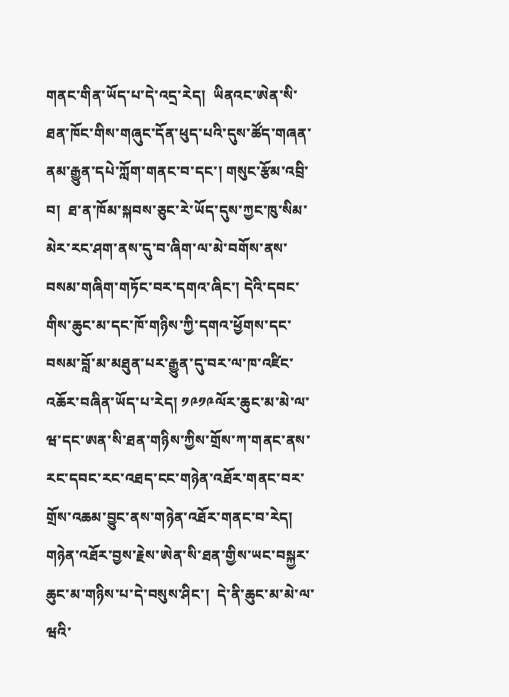གནང་གིན་ཡོད་པ་དེ་འདྲ་རེད།  ཡིནའང་ཨེན་སི་ཐན་ཁོང་གིས་གཞུང་དོན་ཕུད་པའི་དུས་ཚོད་གཞན་ནམ་རྒྱུན་དཔེ་ཀློག་གནང་བ་དང་། གསུང་རྩོམ་འབྲི་བ།  ཐ་ན་ཁོམ་སྐབས་ཅུང་རེ་ཡོད་དུས་ཀྱང་ཁུ་སིམ་མེར་རང་ཤག་ནས་དུ་བ་ཞིག་ལ་མེ་བགོས་ནས་བསམ་གཞིག་གཏོང་བར་དགའ་ཞིང་། དེའི་དབང་གིས་ཆུང་མ་དང་ཁོ་གཉིས་ཀྱི་དགའ་ཕྱོགས་དང་བསམ་བློ་མ་མཐུན་པར་རྒྱུན་དུ་བར་ལ་ཁ་འཛིང་འཆོར་བཞིན་ཡོད་པ་རེད། ༡༩༡༩ལོར་ཆུང་མ་མེ་ལ་ཝ་དང་ཨན་སི་ཐན་གཉིས་ཀྱིས་གྲོས་ཀ་གནང་ནས་རང་དབང་རང་འཐད་ངང་གཉེན་འཐོར་གནང་བར་གྲོས་འཆམ་བྱུང་ནས་གཉེན་འཐོར་གནང་བ་རེད།  གཉེན་འཐོར་བྱས་རྗེས་ཨེན་སི་ཐན་གྱིས་ཡང་བསྐྱར་ཆུང་མ་གཉིས་པ་དེ་བསུས་ཤིང་།  དེ་ནི་ཆུང་མ་མེ་ལ་ཝའི་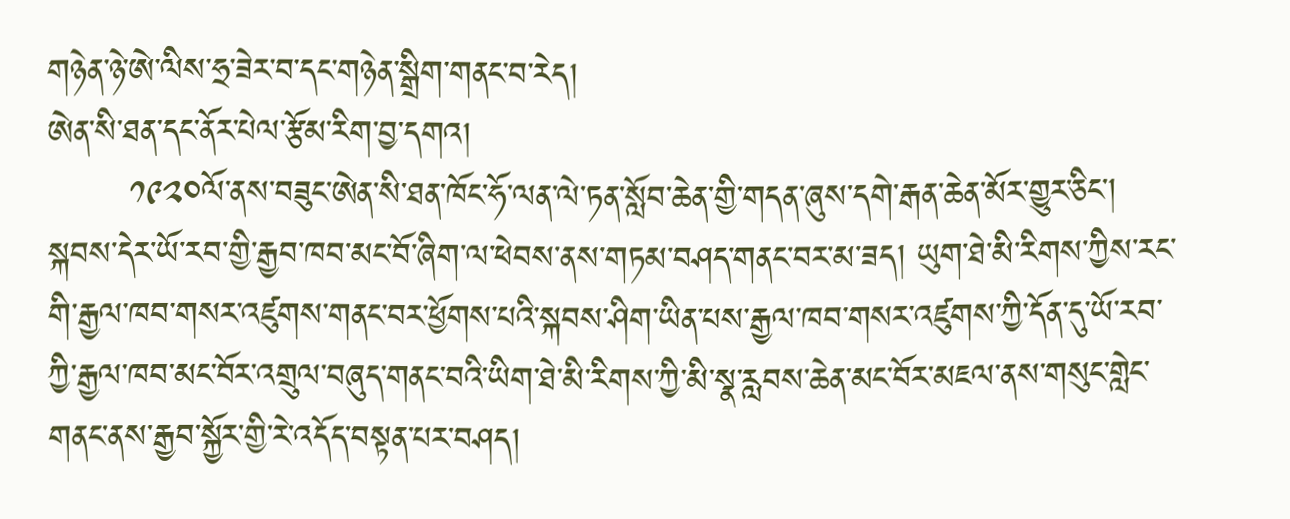གཉེན་ཉེ་ཨེ་ལིས་ཧྲ་ཟེར་བ་དང་གཉེན་སྒྲིག་གནང་བ་རེད།
ཨེན་སི་ཐན་དང་ནོར་པེལ་རྩོམ་རིག་བྱ་དགའ།
       ༡༩༢༠ལོ་ནས་བཟུང་ཨེན་སི་ཐན་ཁོང་ཧོ་ལན་ལེ་ཏན་སློབ་ཆེན་གྱི་གདན་ཞུས་དགེ་རྒན་ཆེན་མོར་གྱུར་ཅིང་།   སྐབས་དེར་ཡོ་རབ་གྱི་རྒྱབ་ཁབ་མང་བོ་ཞིག་ལ་ཕེབས་ནས་གཏམ་བཤད་གནང་བར་མ་ཟད། ཡུག་ཐེ་མི་རིགས་ཀྱིས་རང་གི་རྒྱལ་ཁབ་གསར་འཛུགས་གནང་བར་ཕྱོགས་པའི་སྐབས་ཤིག་ཡིན་པས་རྒྱལ་ཁབ་གསར་འཛུགས་ཀྱི་དོན་དུ་ཡོ་རབ་ཀྱི་རྒྱལ་ཁབ་མང་བོར་འགྲུལ་བཞུད་གནང་བའི་ཡིག་ཐེ་མི་རིགས་ཀྱི་མི་སྣ་རླབས་ཆེན་མང་བོར་མཇལ་ནས་གསུང་གླེང་གནང་ནས་རྒྱབ་སྐྱོར་གྱི་རེ་འདོད་བསྟན་པར་བཤད།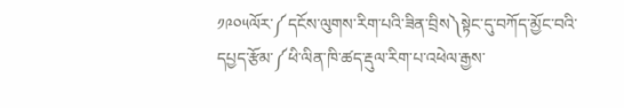༡༩༠༥ལོར་༼དངོས་ལུགས་རིག་པའི་ཟིན་བྲིས༽སྟེང་དུ་བཀོད་མྱོང་བའི་དཔྱད་རྩོམ་༼ཕི་ལིན་ཁི་ཚད་རྡུལ་རིག་པ་འཕེལ་རྒྱས་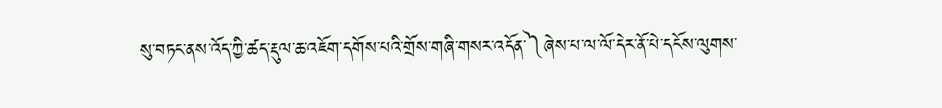སུ་བཏང་ནས་འོད་ཀྱི་ཚད་རྡུལ་ཆ་འཇོག་དགོས་པའི་གྲོས་གཞི་གསར་འདོན་༽ཞེས་པ་ལ་ལོ་དེར་ནོ་པེ་དངོས་ལུགས་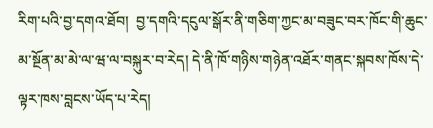རིག་པའི་བྱ་དགའ་ཐོབ།  བྱ་དགའི་དངུལ་སྒོར་ནི་གཅིག་ཀྱང་མ་བཟུང་བར་ཁོང་གི་ཆུང་མ་སྔོན་མ་མེ་ལ་ཝ་ལ་བསྐུར་བ་རེད། དེ་ནི་ཁོ་གཉིས་གཉེན་འཐོར་གནང་སྐབས་ཁོས་དེ་ལྟར་ཁས་བླངས་ཡོད་པ་རེད།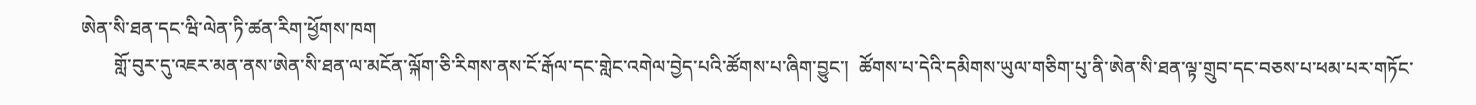ཨེན་སི་ཐན་དང་ཝི་ལེན་ཏི་ཚན་རིག་ཕྱོགས་ཁག
       གློ་བུར་དུ་འཇར་མན་ནས་ཨེན་སི་ཐན་ལ་མངོན་ལྐོག་ཅི་རིགས་ནས་ངོ་རྒོལ་དང་གླེང་འགེལ་བྱེད་པའི་ཚོགས་པ་ཞིག་བྱུང་།  ཚོགས་པ་དེའི་དམིགས་ཡུལ་གཅིག་པུ་ནི་ཨེན་སི་ཐན་ལྟ་གྲུབ་དང་བཅས་པ་ཕམ་པར་གཏོང་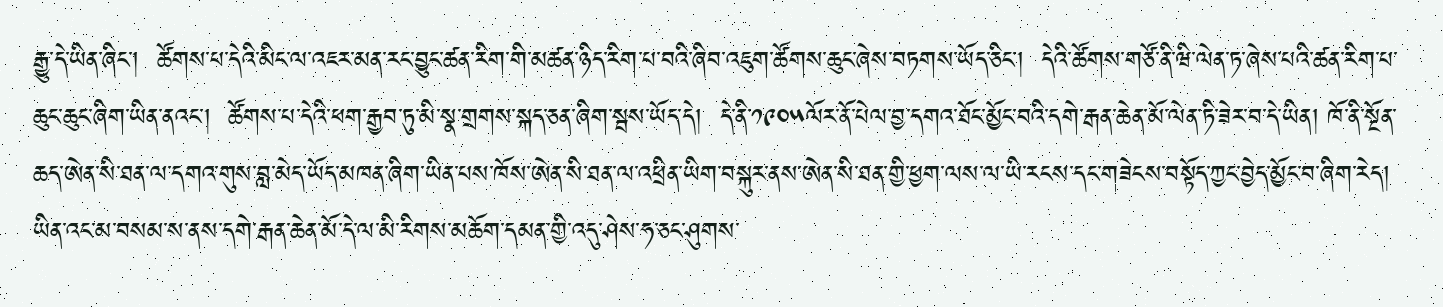རྒྱུ་དེ་ཡིན་ཞིང་།  ཚོགས་པ་དེའི་མིང་ལ་འཇར་མན་རང་བྱུང་ཚན་རིག་གི་མཚན་ཉིད་རིག་པ་བའི་ཞིབ་འཇུག་ཚོགས་ཆུང་ཞེས་བཏགས་ཡོད་ཅིང་།  དེའི་ཚོགས་གཙོ་ནི་ཝི་ལེན་ཏ་ཞེས་པའི་ཚན་རིག་པ་ཆུང་ཆུང་ཞིག་ཡིན་ནའང་།  ཚོགས་པ་དེའི་ཕག་རྒྱབ་ཏུ་མི་སྣ་གྲགས་སྐད་ཅན་ཞིག་སྦས་ཡོད་དེ།  དེ་ནི་༡༩༠༥ལོར་ནོ་པེལ་བྱ་དགའ་ཐོང་མྱོང་བའི་དགེ་རྒན་ཆེན་མོ་ལེན་ཏི་ཟེར་བ་དེ་ཡིན། ཁོ་ནི་སྔོན་ཆད་ཨེན་སི་ཐན་ལ་དགའ་གུས་བླ་མེད་ཡོད་མཁན་ཞིག་ཡིན་པས་ཁོས་ཨེན་སི་ཐན་ལ་འཕྲིན་ཡིག་བསྐུར་ནས་ཨེན་སི་ཐན་གྱི་ཕྱག་ལས་ལ་ཡི་རངས་དང་གཟེངས་བསྟོད་ཀྱང་བྱེད་མྱོང་བ་ཞིག་རེད།  ཡིན་འང་མ་བསམ་ས་ནས་དགེ་རྒན་ཆེན་མོ་དེ་ལ་མི་རིགས་མཆོག་དམན་གྱི་འདུ་ཤེས་ཧ་ཅང་ཤུགས་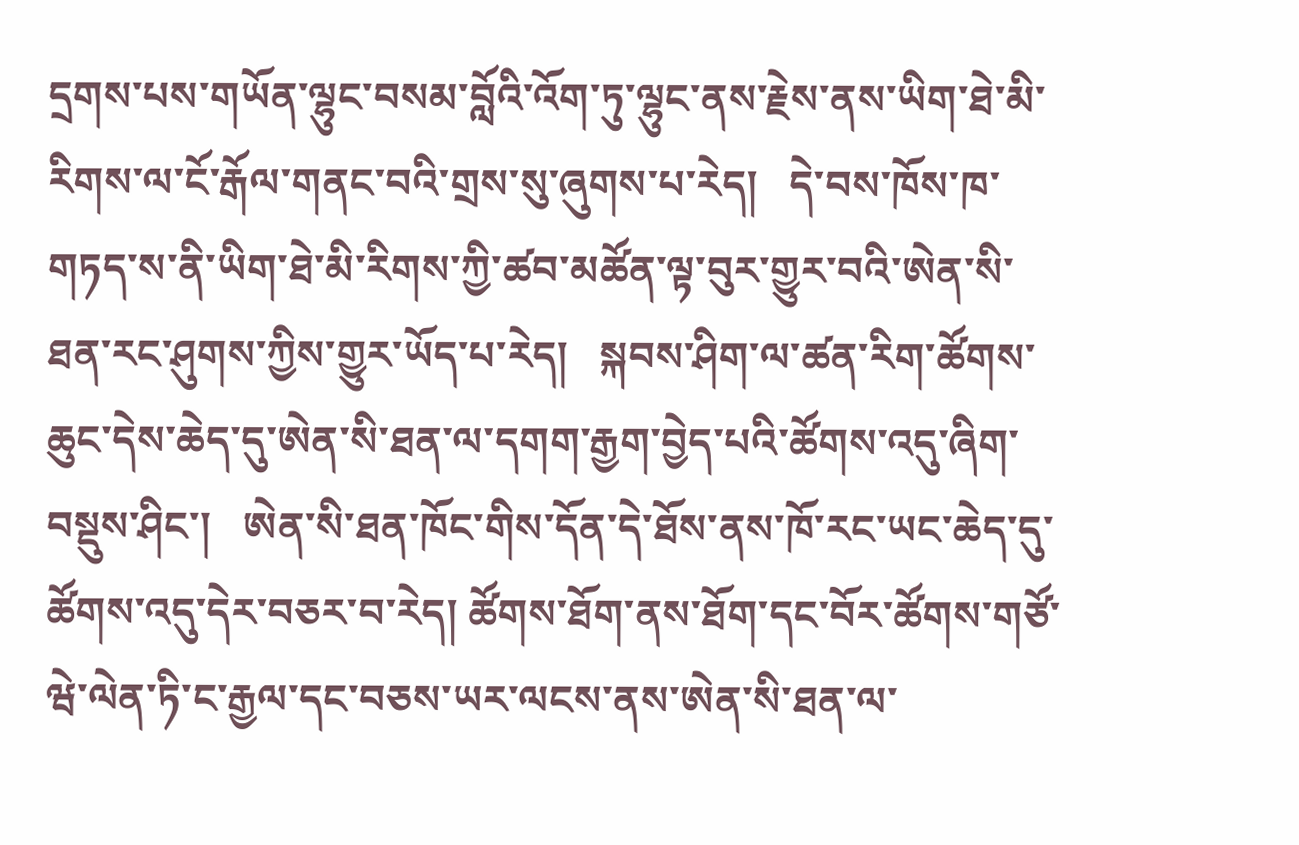དྲགས་པས་གཡོན་ལྷུང་བསམ་བློའི་འོག་ཏུ་ལྷུང་ནས་རྗེས་ནས་ཡིག་ཐེ་མི་རིགས་ལ་ངོ་རྒོལ་གནང་བའི་གྲས་སུ་ཞུགས་པ་རེད།   དེ་བས་ཁོས་ཁ་གཏད་ས་ནི་ཡིག་ཐེ་མི་རིགས་ཀྱི་ཚབ་མཚོན་ལྟ་བུར་གྱུར་བའི་ཨེན་སི་ཐན་རང་ཤུགས་ཀྱིས་གྱུར་ཡོད་པ་རེད།   སྐབས་ཤིག་ལ་ཚན་རིག་ཚོགས་ཆུང་དེས་ཆེད་དུ་ཨེན་སི་ཐན་ལ་དགག་རྒྱག་བྱེད་པའི་ཚོགས་འདུ་ཞིག་བསྡུས་ཤིང་།   ཨེན་སི་ཐན་ཁོང་གིས་དོན་དེ་ཐོས་ནས་ཁོ་རང་ཡང་ཆེད་དུ་ཚོགས་འདུ་དེར་བཅར་བ་རེད། ཚོགས་ཐོག་ནས་ཐོག་དང་བོར་ཚོགས་གཙོ་ཝེ་ལེན་ཏི་ང་རྒྱལ་དང་བཅས་ཡར་ལངས་ནས་ཨེན་སི་ཐན་ལ་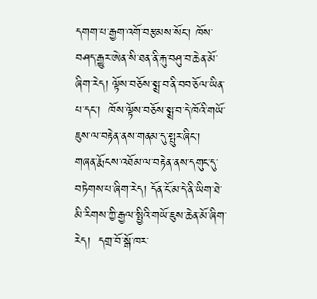དགག་པ་རྒྱག་འགོ་བརྩམས་སོང་། ཁོས་བཤད་རྒྱུར་ཨེན་སི་ཐན་ནི་རྐུ་བཤུ་བ་ཆེན་མོ་ཞིག་རེད། ལྟོས་བཅོས་སྨྲ་བ་ནི་བབ་ཅོལ་ཡིན་པ་དང་།  ཁོས་ལྟོས་བཅོས་སྨྲ་བ་དེ་ཁོའི་གཡོ་ཇུས་ལ་བརྟེན་ནས་གནམ་དུ་སྤུར་ཞིང་།  གཞན་རྨོངས་འཐོམ་ལ་བརྟེན་ནས་དགུང་དུ་བཏེགས་པ་ཞིག་རེད། དོན་ངོ་མ་དེ་ནི་ཡིག་ཐེ་མི་རིགས་ཀྱི་རྒྱལ་སྤྱིའི་གཡོ་ཇུས་ཆེན་མོ་ཞིག་རེད།  དགྲ་བོ་སྒོ་ཁར་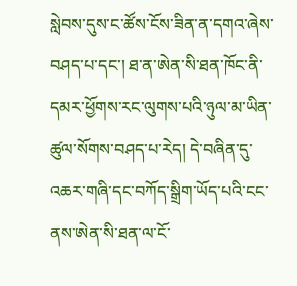སླེབས་དུས་ང་ཚོས་ངོས་ཟིན་ན་དགའ་ཞེས་བཤད་པ་དང་། ཐ་ན་ཨེན་སི་ཐན་ཁོང་ནི་དམར་ཕྱོགས་རང་ལུགས་པའི་ཉུལ་མ་ཡིན་ཚུལ་སོགས་བཤད་པ་རེད། དེ་བཞིན་དུ་འཆར་གཞི་དང་བཀོད་སྒྲིག་ཡོད་པའི་ངང་ནས་ཨེན་སི་ཐན་ལ་ངོ་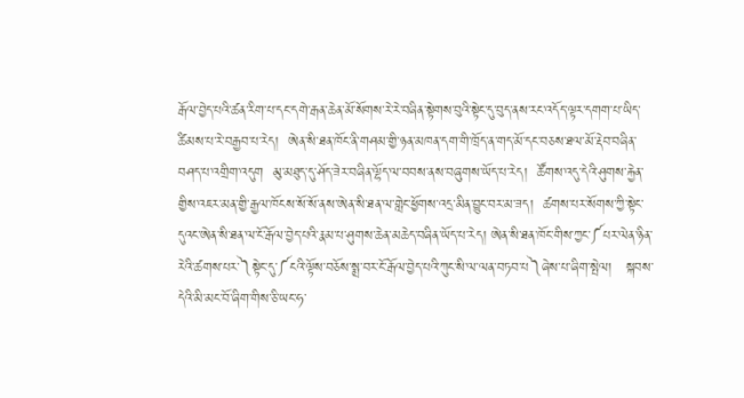རྒོལ་བྱེད་པའི་ཚན་རིག་པ་དང་དགེ་རྒན་ཆེན་མོ་སོགས་རེ་རེ་བཞིན་སྟེགས་བུའི་སྟེང་དུ་བུད་ནས་རང་འདོད་ལྟར་དགག་པ་ཡིད་ཚིམས་པ་རེ་བརྒྱབ་པ་རེད།  ཨེན་སི་ཐན་ཁོང་ནི་གཤམ་གྱི་ཉན་མཁན་དག་གི་ཁྲོད་ན་གད་མོ་དང་བཅས་ཐལ་མོ་རྡེབ་བཞིན་བཤད་པ་འགྲིག་འདུག  མུ་མཐུད་དུ་ཤོད་ཟེར་བཞིན་ལྷོད་ལ་བབས་ནས་བཞུགས་ཡོད་པ་རེད།  ཚོགས་འདུ་དེའི་ཤུགས་རྐྱེན་གྱིས་འཇར་མན་གྱི་རྒྱལ་ཁོངས་སོ་སོ་ནས་ཨེན་སི་ཐན་ལ་གླེང་ཕྱོགས་འདྲ་མིན་བྱུང་བར་མ་ཟད།  ཚགས་པར་སོགས་ཀྱི་སྟེང་དུའང་ཨེན་སི་ཐན་ལ་ངོ་རྒོལ་བྱེད་པའི་རྣམ་པ་ཤུགས་ཆེན་མཆེད་བཞིན་ཡོད་པ་རེད། ཨེན་སི་ཐན་ཁོང་གིས་ཀྱང་༼པར་ལེན་ཉིན་རེའི་ཚགས་པར་༽སྟེང་དུ་༼ངའི་ལྟོས་བཅོས་སྨྲ་བར་ངོ་རྒོལ་བྱེད་པའི་ཀུང་སི་ལ་ལན་བཏབ་པ༽ཞེས་པ་ཞིག་སྤེལ།   སྐབས་དེའི་མི་མང་བོ་ཞིག་གིས་ཅི་ཡང་ཧ་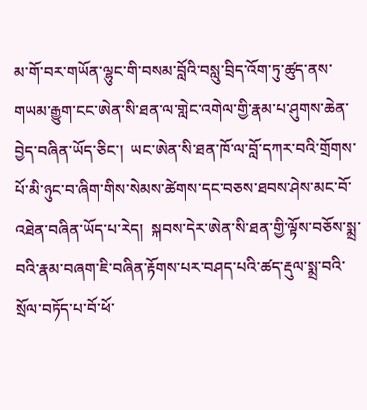མ་གོ་བར་གཡོན་ལྷུང་གི་བསམ་བློའི་བསླུ་བྲིད་འོག་ཏུ་ཚུད་ནས་གཡམ་རྒྱུག་ངང་ཨེན་སི་ཐན་ལ་གླེང་འགེལ་གྱི་རྣམ་པ་ཤུགས་ཆེན་བྱེད་བཞིན་ཡོད་ཅིང་།  ཡང་ཨེན་སི་ཐན་ཁོ་ལ་བློ་དཀར་བའི་གྲོགས་པོ་མི་ཉུང་བ་ཞིག་གིས་སེམས་ཚེགས་དང་བཅས་ཐབས་ཤེས་མང་བོ་འཐེན་བཞིན་ཡོད་པ་རེད།  སྐབས་དེར་ཨེན་སི་ཐན་གྱི་ལྟོས་བཅོས་སྨྲ་བའི་རྣམ་བཞག་ཇི་བཞིན་རྟོགས་པར་བཤད་པའི་ཚད་རྡུལ་སྨྲ་བའི་སྲོལ་བཏོད་པ་བོ་ཕོ་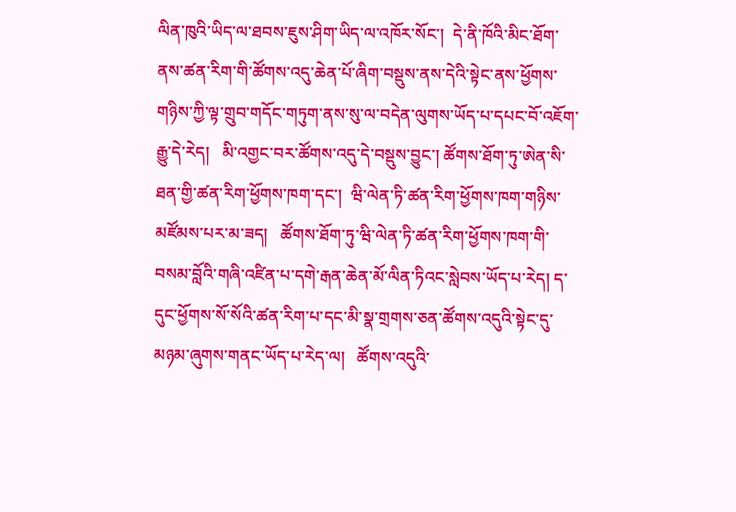ལིན་ཁུའི་ཡིད་ལ་ཐབས་ཇུས་ཤིག་ཡིད་ལ་འཁོར་སོང་།  དེ་ནི་ཁོའི་མིང་ཐོག་ནས་ཚན་རིག་གི་ཚོགས་འདུ་ཆེན་པོ་ཞིག་བསྡུས་ནས་དེའི་སྟེང་ནས་ཕྱོགས་གཉིས་ཀྱི་ལྟ་གྲུབ་གདོང་གཏུག་ནས་སུ་ལ་བདེན་ལུགས་ཡོད་པ་དཔང་བོ་འཇོག་རྒྱུ་དེ་རེད།   མི་འགྱང་བར་ཚོགས་འདུ་དེ་བསྡུས་བྱུང་། ཚོགས་ཐོག་ཏུ་ཨེན་སི་ཐན་གྱི་ཚན་རིག་ཕྱོགས་ཁག་དང་།  ཝི་ལེན་ཏི་ཚན་རིག་ཕྱོགས་ཁག་གཉིས་མཛོམས་པར་མ་ཟད།   ཚོགས་ཐོག་ཏུ་ཝི་ལེན་ཏི་ཚན་རིག་ཕྱོགས་ཁག་གི་བསམ་བློའི་གཞི་འཛིན་པ་དགེ་རྒན་ཆེན་མོ་ལིན་ཏིའང་སླེབས་ཡོད་པ་རེད། ད་དུང་ཕྱོགས་སོ་སོའི་ཚན་རིག་པ་དང་མི་སྣ་གྲགས་ཅན་ཚོགས་འདུའི་སྟེང་དུ་མཉམ་ཞུགས་གནང་ཡོད་པ་རེད་ལ།   ཚོགས་འདུའི་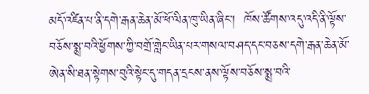མདོ་འཛིན་པ་ནི་དགེ་རྒན་ཆེན་མོ་ཕོ་ལིན་ཁུ་ཡིན་ཞིང་།  ཁོས་ཚོགས་འདུ་འདི་ནི་ལྟོས་བཅོས་སྨྲ་བའི་ཕྱོགས་ཀྱི་བགྲོ་གླེང་ཡིན་པར་གསལ་བཤད་དང་བཅས་དགེ་རྒན་ཆེན་མོ་ཨེན་སི་ཐན་སྟེགས་བུའི་སྟེང་དུ་གདན་དྲངས་ནས་ལྟོས་བཅོས་སྨྲ་བའི་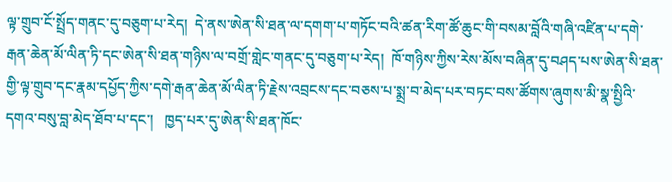ལྟ་གྲུབ་ངོ་སྤྲོད་གནང་དུ་བཅུག་པ་རེད།  དེ་ནས་ཨེན་སི་ཐན་ལ་དགག་པ་གཏོང་བའི་ཚན་རིག་ཚོ་ཆུང་གི་བསམ་བློའི་གཞི་འཛིན་པ་དགེ་རྒན་ཆེན་མོ་ལིན་ཏི་དང་ཨེན་སི་ཐན་གཉིས་ལ་བགྲོ་གླེང་གནང་དུ་བཅུག་པ་རེད།  ཁོ་གཉིས་ཀྱིས་རེས་མོས་བཞིན་དུ་བཤད་པས་ཨེན་སི་ཐན་གྱི་ལྟ་གྲུབ་དང་རྣམ་དཔྱོད་ཀྱིས་དགེ་རྒན་ཆེན་མོ་ལིན་ཏི་རྗེས་འབྲངས་དང་བཅས་པ་སྨྲ་བ་མེད་པར་བཏང་བས་ཚོགས་ཞུགས་མི་སྣ་སྤྱིའི་དགའ་བསུ་བླ་མེད་ཐོབ་པ་དང་།   ཁྱད་པར་དུ་ཨེན་སི་ཐན་ཁོང་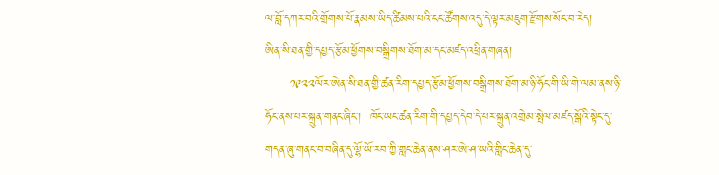ལ་བློ་དཀར་བའི་གྲོགས་པོ་རྣམས་ཡིད་ཚིམས་པའི་ངང་ཚོགས་འདུ་དེ་ལྟར་མཇུག་རྫོགས་སོང་བ་རེད།
ཨིན་སི་ཐན་གྱི་དཔྱད་རྩོམ་ཕྱོགས་བསྒྲིགས་ཐོག་མ་དང་མཛད་འཕྲིན་གཞན།
      ༡༩༢༢ལོར་ཨེན་སི་ཐན་གྱི་ཚན་རིག་དཔྱད་རྩོམ་ཕྱོགས་བསྒྲིགས་ཐོག་མ་ཉི་ཧོང་གི་ཡི་གེ་ལམ་ནས་ཉི་ཧོང་ནས་པར་སྐྲུན་གནང་ཞིང་།  ཁོང་ཡང་ཚན་རིག་གི་དཔྱད་དེབ་དེ་པར་སྐྲུན་འགྲེམ་སྤེལ་མཛད་སྒོའི་སྟེང་དུ་གདན་ཞུ་གནང་བ་བཞིན་དུ་ལྷོ་ཡོ་རབ་ཀྱི་གླང་ཆེན་ནས་ཤར་ཨེ་ཤ་ཡའི་གླིང་ཆེན་དུ་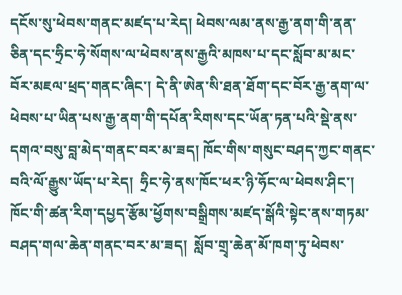དངོས་སུ་ཕེབས་གནང་མཛད་པ་རེད། ཕེབས་ལམ་ནས་རྒྱ་ནག་གི་ནན་ཅིན་དང་ཧྲིང་ཧེ་སོགས་ལ་ཕེབས་ནས་རྒྱའི་མཁས་པ་དང་སློབ་མ་མང་བོར་མཇལ་ཕྲད་གནང་ཞིང་། དེ་ནི་ཨེན་སི་ཐན་ཐོག་དང་བོར་རྒྱ་ནག་ལ་ཕེབས་པ་ཡིན་པས་རྒྱ་ནག་གི་དཔོན་རིགས་དང་ཡོན་ཏན་པའི་སྡེ་ནས་དགའ་བསུ་བླ་མེད་གནང་བར་མ་ཟད། ཁོང་གིས་གསུང་བཤད་ཀྱང་གནང་བའི་ལོ་རྒྱུས་ཡོད་པ་རེད།  ཧྲིང་ཧེ་ནས་ཁོང་ཕར་ཉི་ཧོང་ལ་ཕེབས་ཤིང་།  ཁོང་གི་ཚན་རིག་དཔྱད་རྩོམ་ཕྱོགས་བསྒྲིགས་མཛད་སྒོའི་སྟེང་ནས་གཏམ་བཤད་གལ་ཆེན་གནང་བར་མ་ཟད།  སློབ་གྲྭ་ཆེན་མོ་ཁག་ཏུ་ཕེབས་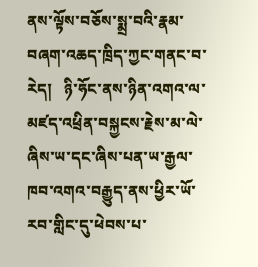ནས་ལྟོས་བཅོས་སྨྲ་བའི་རྣམ་བཞག་འཆད་ཁྲིད་ཀྱང་གནང་བ་རེད།   ཉི་ཧོང་ནས་ཉིན་འགའ་ལ་མཛད་འཕྲིན་བསྐྱངས་རྗེས་མ་ལེ་ཞིས་ཡ་དང་ཞིས་པན་ཡ་རྒྱལ་ཁབ་འགའ་བརྒྱུད་ནས་ཕྱིར་ཡོ་རབ་གླིང་དུ་ཕེབས་པ་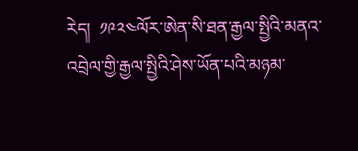རེད།  ༡༩༢༤ལོར་ཨེན་སི་ཐན་རྒྱལ་སྤྱིའི་མནའ་འབྲེལ་གྱི་རྒྱལ་སྤྱིའི་ཤེས་ཡོན་པའི་མཉམ་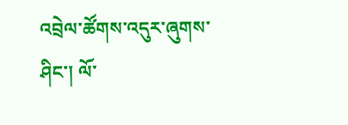འབྲེལ་ཚོགས་འདུར་ཞུགས་ཤིང་། ལོ་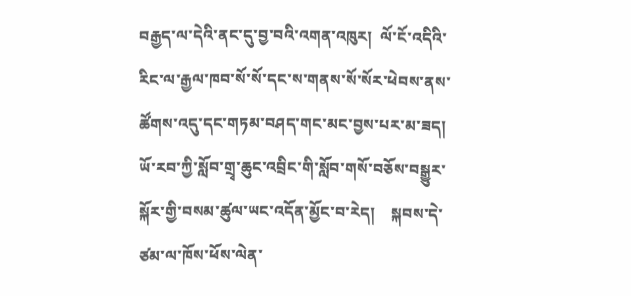བརྒྱད་ལ་དེའི་ནང་དུ་བྱ་བའི་འགན་འཁུར།  ལོ་ངོ་འདིའི་རིང་ལ་རྒྱལ་ཁབ་སོ་སོ་དང་ས་གནས་སོ་སོར་ཕེབས་ནས་ཚོགས་འདུ་དང་གཏམ་བཤད་གང་མང་བྱས་པར་མ་ཟད།  ཡོ་རབ་ཀྱི་སློབ་གྲྭ་ཆུང་འབྲིང་གི་སློབ་གསོ་བཅོས་བསྒྱུར་སྐོར་གྱི་བསམ་ཚུལ་ཡང་འདོན་མྱོང་བ་རེད།    སྐབས་དེ་ཙམ་ལ་ཁོས་ཕོས་ལེན་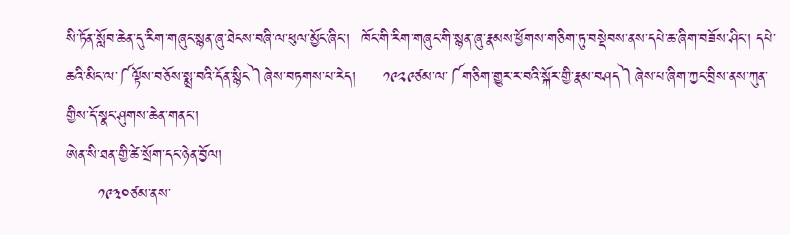སི་ཏོན་སློབ་ཆེན་དུ་རིག་གཞུང་སྙན་ཞུ་ཐེངས་བཞི་ལ་ཕུལ་མྱོང་ཞིང་།  ཁོང་གི་རིག་གཞུང་གི་སྙན་ཞུ་རྣམས་ཕྱོགས་གཅིག་ཏུ་བསྡེབས་ནས་དཔེ་ཆ་ཞིག་བཟོས་ཤིང་། དཔེ་ཆའི་མིང་ལ་༼ལྟོས་བཅོས་སྨྲ་བའི་དོན་སྙིང༽ཞེས་བཏགས་པ་རེད།     ༡༩༢༩ཙམ་ལ་༼གཅིག་གྱུར་ར་བའི་སྐོར་གྱི་རྣམ་བཤད༽ཞེས་པ་ཞིག་ཀྱང་བྲིས་ནས་ཀུན་གྱིས་དོ་སྣང་ཤུགས་ཆེན་གནང་།
ཨེན་སི་ཐན་གྱི་ཚེ་སྲོག་དང་ཉེན་བྱོལ།
      ༡༩༣༠ཙམ་ནས་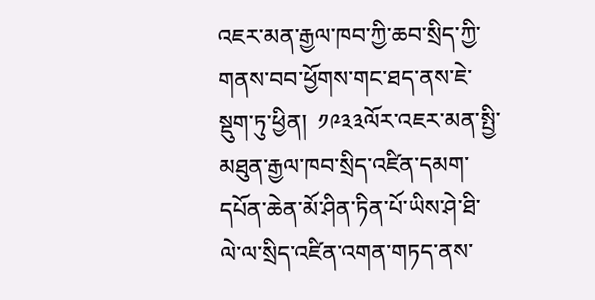འཇར་མན་རྒྱལ་ཁབ་ཀྱི་ཆབ་སྲིད་ཀྱི་གནས་བབ་ཕྱོགས་གང་ཐད་ནས་ཇེ་སྡུག་ཏུ་ཕྱིན།  ༡༩༣༣ལོར་འཇར་མན་སྤྱི་མཐུན་རྒྱལ་ཁབ་སྲིད་འཛིན་དམག་དཔོན་ཆེན་མོ་ཤིན་ཏིན་པོ་ཡིས་ཤེ་ཐི་ལེ་ལ་སྲིད་འཛིན་འགན་གཏད་ནས་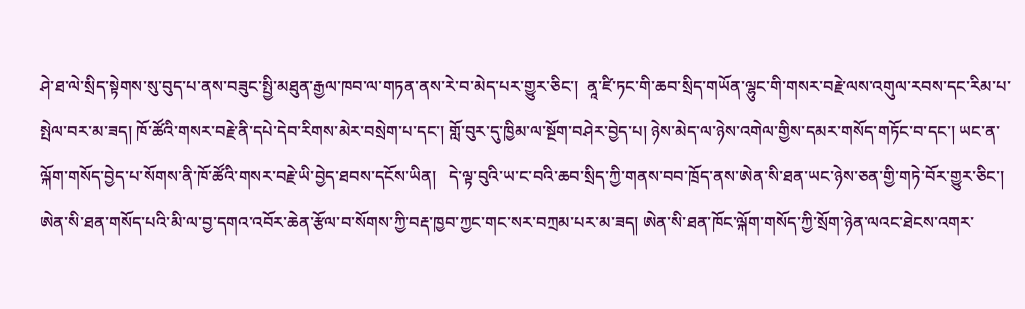ཤེ་ཐ་ལེ་སྲིད་སྟེགས་སུ་བུད་པ་ནས་བཟུང་སྤྱི་མཐུན་རྒྱལ་ཁབ་ལ་གཏན་ནས་རེ་བ་མེད་པར་གྱུར་ཅིང་།  ནཱ་ཛི་ཏང་གི་ཆབ་སྲིད་གཡོན་ལྷུང་གི་གསར་བརྗེ་ལས་འགུལ་རབས་དང་རིམ་པ་སྤེལ་བར་མ་ཟད། ཁོ་ཚོའི་གསར་བརྗེ་ནི་དཔེ་དེབ་རིགས་མེར་བསྲེག་པ་དང་། གློ་བུར་དུ་ཁྱིམ་ལ་སྔོག་བཤེར་བྱེད་པ། ཉེས་མེད་ལ་ཉེས་འགེལ་གྱིས་དམར་གསོད་གཏོང་བ་དང་། ཡང་ན་ལྐོག་གསོད་བྱེད་པ་སོགས་ནི་ཁོ་ཚོའི་གསར་བརྗེ་ཡི་བྱེད་ཐབས་དངོས་ཡིན།   དེ་ལྟ་བུའི་ཡ་ང་བའི་ཆབ་སྲིད་ཀྱི་གནས་བབ་ཁྲོད་ནས་ཨེན་སི་ཐན་ཡང་ཉེས་ཅན་གྱི་གཏེ་བོར་གྱུར་ཅིང་།   ཨེན་སི་ཐན་གསོད་པའི་མི་ལ་བྱ་དགའ་འབོར་ཆེན་རྩོལ་བ་སོགས་ཀྱི་བརྡ་ཁྱབ་ཀྱང་གང་སར་བཀྲམ་པར་མ་ཟད། ཨེན་སི་ཐན་ཁོང་ལྐོག་གསོད་ཀྱི་སྲོག་ཉེན་ལའང་ཐེངས་འགར་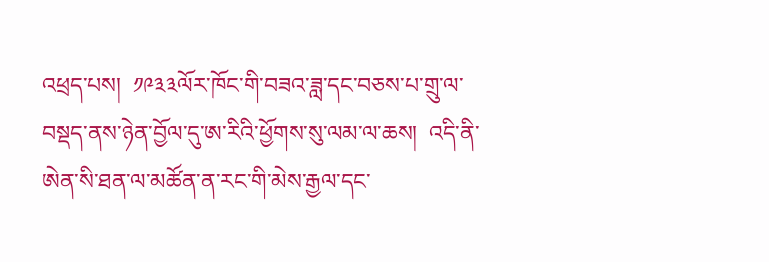འཕྲད་པས།  ༡༩༣༣ལོར་ཁོང་གི་བཟའ་ཟླ་དང་བཅས་པ་གྲུ་ལ་བསྡད་ནས་ཉེན་བྱོལ་དུ་ཨ་རིའི་ཕྱོགས་སུ་ལམ་ལ་ཆས།  འདི་ནི་ཨེན་སི་ཐན་ལ་མཚོན་ན་རང་གི་མེས་རྒྱལ་དང་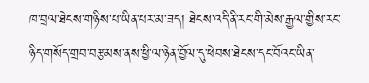ཁ་བྲལ་ཐེངས་གཉིས་པ་ཡིན་པར་མ་ཟད། ཐེངས་འདི་ནི་རང་གི་མེས་རྒྱལ་གྱིས་རང་ཉིད་གསོད་གྲབ་བརྩམས་ནས་ཕྱི་ལ་ཉེན་བྱོལ་དུ་ཕེབས་ཐེངས་དང་བོའང་ཡིན་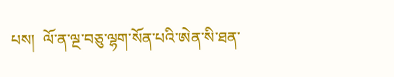པས།  ལོ་ན་ལྔ་བཅུ་ལྷག་སོན་པའི་ཨེན་སི་ཐན་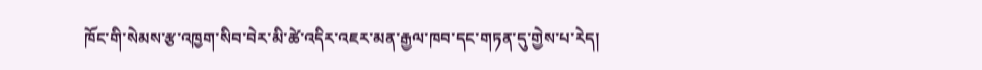ཁོང་གི་སེམས་རྩ་འཁྱག་སིབ་བེར་མི་ཚེ་འདིར་འཇར་མན་རྒྱལ་ཁབ་དང་གཏན་དུ་གྱེས་པ་རེད།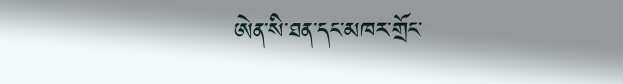ཨེན་སི་ཐན་དང་མཁར་གྲོང་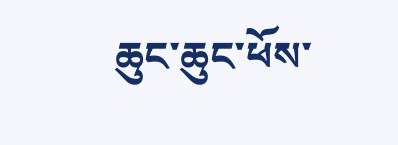ཆུང་ཆུང་ཕོས་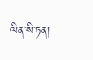ལིན་སི་ཏན།